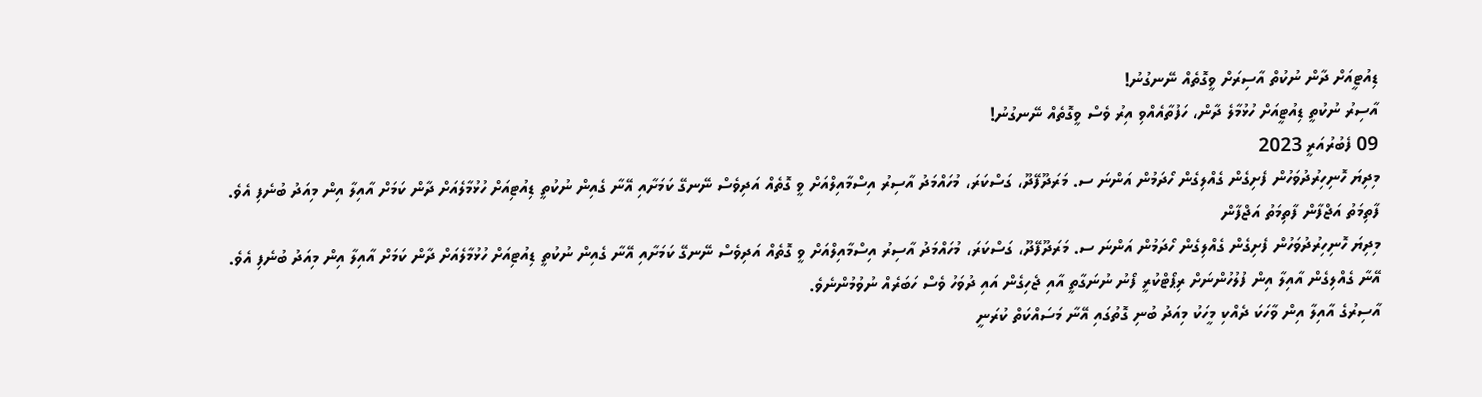ޑިއުޓީއަށް ދާން ނުކުތް އާސިރަށް ވީގޮތެއް ނޭނގުނު!
އާސިރު ނުކުތީ ޑިއުޓީއަށް ހުޅުމާލެ ދާން، ހަފުތާއެއްވި އިރު ވެސް ވީގޮތެއް ނޭނގުނު!
09 ފެބުރުއަރީ 2023
މިދިޔަ ހޮނިހިރުދުވަހުން ފެށިގެން ގެއްލިގެން ހޯދަމުން އަންނަ ސ. މަރަދޫފޭދޫ، ގަސްކަރަ، މުހައްމަދު އާސިރު އިސްމާއިލްއަށް ވީ ގޮތެއް އަދިވެސް ނޭނގޭ ކަމަށާއި އޭނާ ގެއިން ނުކުތީ ޑިއުޓިއަށް ހުޅުމާލެއަށް ދާން ކަމަށް އާއިލާ އިން މިއަދު ބުނެފި އެވެ.
ފާތިމަތު އަޖްފާން ފާތިމަތު އަޖްފާން
މިދިޔަ ހޮނިހިރުދުވަހުން ފެށިގެން ގެއްލިގެން ހޯދަމުން އަންނަ ސ. މަރަދޫފޭދޫ، ގަސްކަރަ، މުހައްމަދު އާސިރު އިސްމާއިލްއަށް ވީ ގޮތެއް އަދިވެސް ނޭނގޭ ކަމަށާއި އޭނާ ގެއިން ނުކުތީ ޑިއުޓިއަށް ހުޅުމާލެއަށް ދާން ކަމަށް އާއިލާ އިން މިއަދު ބުނެފި އެވެ.
އޭނާ ގެއްލިގެން އާއިލާ އިން ފުލުހުންނަށް ރިޕޯޓްކުރީ ފޯނު ނުނަގާތީ އާއި ޖެހިގެން އައި ދުވަހު ވެސް ހަބަރެއް ނުވުމުންނެވެ.
އާސިރުގެ އާއިލާ އިން ވާހަކަ ދެއްކި މީހަކު މިއަދު ބުނި ގޮތުގައި އޭނާ މަސައްކަތް ކުރަނީ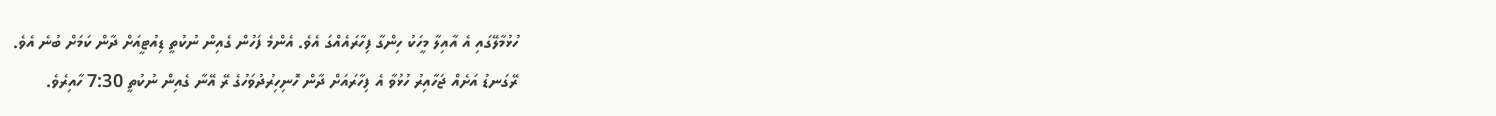ހުޅުމާލޭގައި އެ އާއިލާ މީހަކު ހިންގާ ފިހާރައެއްގަ އެވެ. އެންމެ ފަހުން ގެއިން ނުކުތީ ޑިއުޓީއަށް ދާން ކަމަށް ބުނެ އެވެ.
ރޭގަނޑު އަށެއް ޖަހާއިރު ހުޅުވާ އެ ފިހާރައަށް ދާން ހޮނިހިރުދުވަހުގެ ރޭ އޭނާ ގެއިން ނުކުތީ 7:30 ހާއިރެވެ.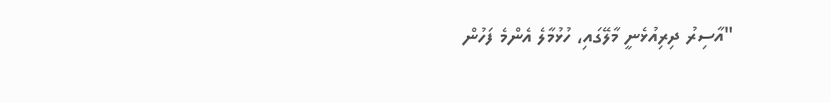"އާސިރު ދިރިއުޅެނީ މާލޭގައި، ހުޅުމާލެ އެންމެ ފަހުން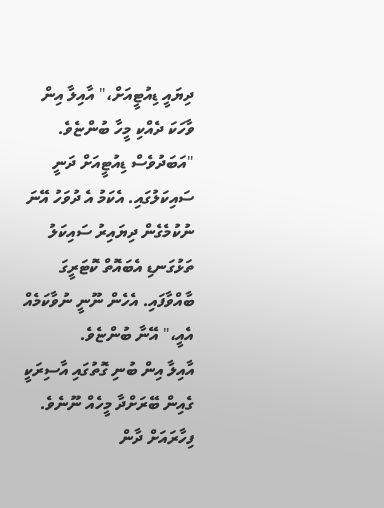ދިޔައީ ޑިއުޓީއަށް،" އާއިލާ އިން ވާހަކަ ދެއްކި މީހާ ބުންޏެވެ.
"އަބަދުވެސް ޑިއުޓީއަށް ދަނީ ސައިކަލުގައި. އެކަމު އެ ދުވަހު އޭނަ ނުކުމެގެން ދިޔައިރު ސައިކަލު ތަޅުގަނޑި އެބައޮތް ކޮޓަރީގަ ބާއްވާފައި. އެހެން ނޫނީ ނުވާކަމެއް އެއީ،" އޭނާ ބުންޏެވެ.
އާއިލާ އިން ބުނި ގޮތުގައި އާސިރަކީ ގެއިން ބޭރަށްދާ މީހެއް ނޫނެވެ. ފިހާރައަށް ދާން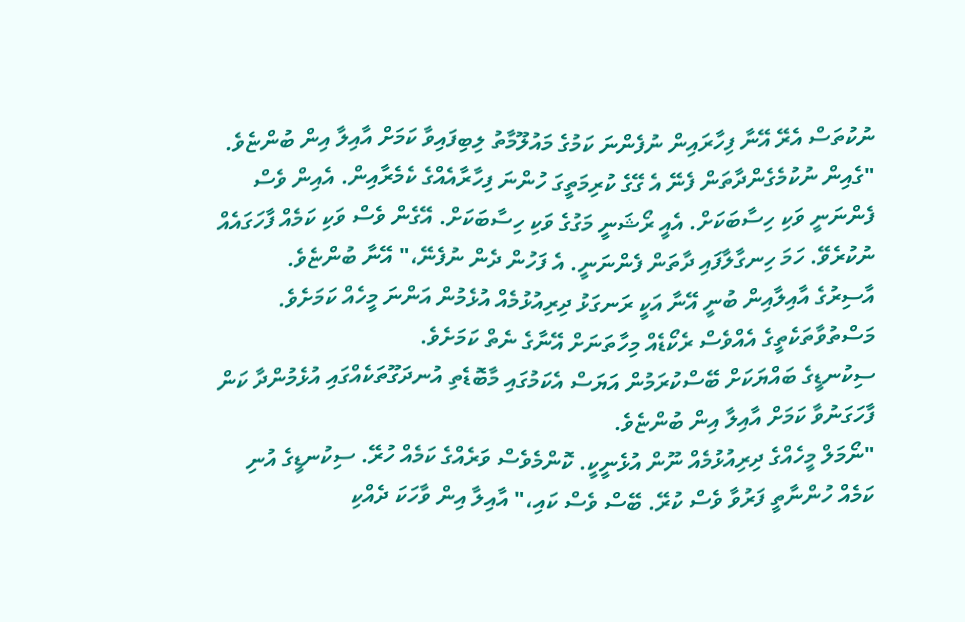ނުކުތަސް އެރޭ އޭނާ ފިހާރައިން ނުފެންނަ ކަމުގެ މައުލޫމާތު ލިބިފައިވާ ކަމަށް އާއިލާ އިން ބުންޏެވެ.
"ގެއިން ނުކުމެގެންދާތަން ފެނޭ އެ ގޭގެ ކުރިމަތީގަ ހުންނަ ފިހާރާއެއްގެ ކެމެރާއިން. އެއިން ވެސް ފެންނަނީ ވަކި ހިސާބަކަށް. އެއީ ރޯޝަނީ މަގުގެ ވަކި ހިސާބަކަށް. އޭގެން ވެސް ވަކި ކަމެއް ފާހަގައެއް ނުކުރެވޭ. ހަމަ ހިނގާލާފައި ދާތަން ފެންނަނީ. އެ ފަހުން ދެން ނުފެނޭ،" އޭނާ ބުންޏެވެ.
އާސިރުގެ އާއިލާއިން ބުނީ އޭނާ އަކީ ރަނގަޅު ދިރިއުޅުމެއް އުޅެމުން އަންނަ މީހެއް ކަމަށެވެ. މަސްތުވާތަކެތީގެ އެއްވެސް ރެކޯޑެއް މިހާތަނަށް އޭނާގެ ނެތް ކަމަށެވެ.
ސިކުނޑީގެ ބައްޔަކަށް ބޭސްކުރަމުން އަޔަސް އެކަމުގައި މާބޮޑެތި އުނދަގޫތަކެއްގައި އުޅެމުންދާ ކަން ފާހަގަނުވާ ކަމަށް އާއިލާ އިން ބުންޏެވެ.
"ނޯމަލް މީހެއްގެ ދިރިއުޅުމެއް ނޫން އުޅެނީކީ. ކޮންމެވެސް ވަރެއްގެ ކަމެއް ހުރޭ. ސިކުނޑީގެ އުނި ކަމެއް ހުންނާތީ ފަރުވާ ވެސް ކުރޭ. ބޭސް ވެސް ކައި،" އާއިލާ އިން ވާހަކަ ދެއްކި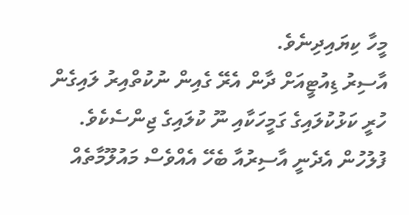މީހާ ކިޔައިދިނެވެ.
އާސިރު ޑިއުޓީއަށް ދާން އެރޭ ގެއިން ނުކުތްއިރު ލައިގެން ހުރީ ކަޅުކުލައިގެ ގަމީހަކާއި ނޫ ކުލައިގެ ޖިންސެކެވެ.
ފުލުހުން އެދެނީ އާސިރުއާ ބެހޭ އެއްވެސް މައުލޫމާތެއް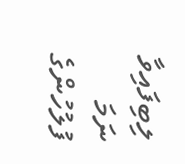ލިބިފައިވާ ނަމަ ފުލުހުންގެ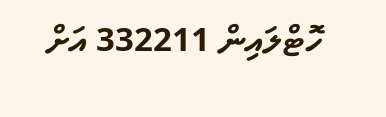ހޮޓްލައިން 332211 އަށް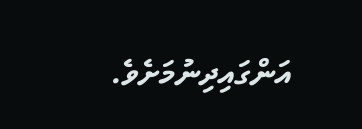އަންގައިދިނުމަށެވެ.